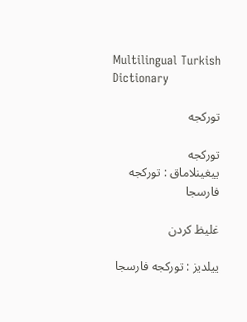Multilingual Turkish Dictionary

تورکجه

تورکجه
ییغینلاماق : تورکجه فارسجا

غلیظ کردن

ییلدیز : تورکجه فارسجا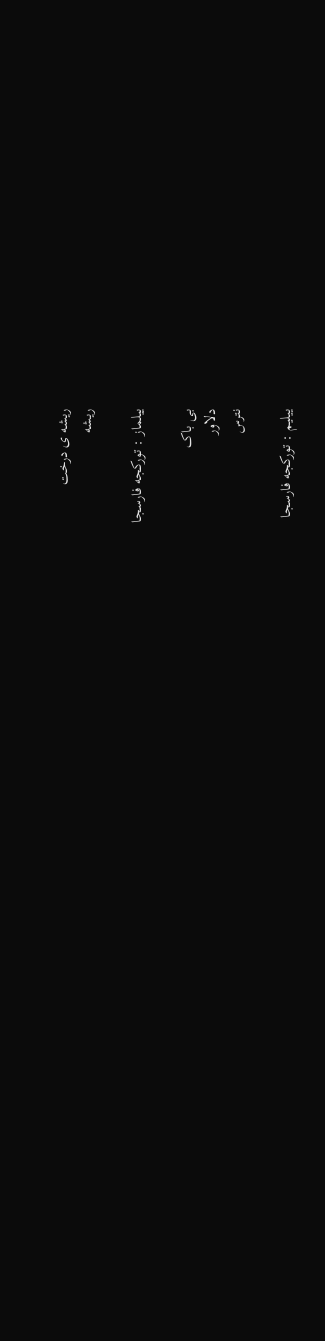ریشه ی درخت
ریشه

ییلماز : تورکجه فارسجا

بی باک
دلاور
نترس

ییلیم : تورکجه فارسجا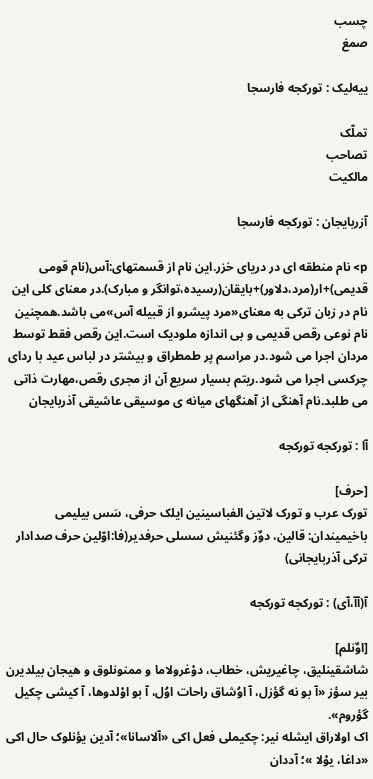چسب
صمغ

ییه‌لیک : تورکجه فارسجا

تملّک
تصاحب
مالکیت

آزربایجان : تورکجه فارسجا

p> نام منطقه ای در دریای خزر.این نام از قسمتهای:آس(نام قومی قدیمی)+ار(مرد،دلاور)+بایقان(رسیده،توانگر و مبارک).در معنای کلی این نام در زبان ترکی به معنای«مرد پیشرو از قبیله آس»می باشد.همچنین نام نوعی رقص قدیمی و بی اندازه ملودیک است.این رقص فقط توسط مردان اجرا می شود.در مراسم پر طمطراق و بیشتر در لباس عید با ردای چرکسی اجرا می شود.ریتم بسیار سریع آن از مجری رقص،مهارت ذاتی می طلبد.نام آهنگی از آهنگهای میانه ی موسیقی عاشیقی آذربایجان

آا : تورکجه تورکجه

[حرف]
تورک عرب و تورک لاتین الفباسینین ایلک حرفی، سَس بیلیمی باخیمیندان: قالین، دوٌز وگئنیش سسلی حرفدیر(فا:اوّلین حرف صدادار ترکی آذربایجانی)

آ(آآ،آی) : تورکجه تورکجه

[اوٌنلم]
شاشقینلیق، چاغیریش، خطاب، دوْغرولاما و ممنونلوق و هیجان بیلدیرن بیر سؤز «آ بو نه گؤزل، آ اوُشاق راحات اوُل، آ بو اوْلدوها، آ کیشی چکیل گؤروم».
اک اولاراق ایشله نیر: چکیملی فعل اکی «آلاسانا»؛ آدین یؤنلوک حال اکی «داغا، یوْلا »؛ آددان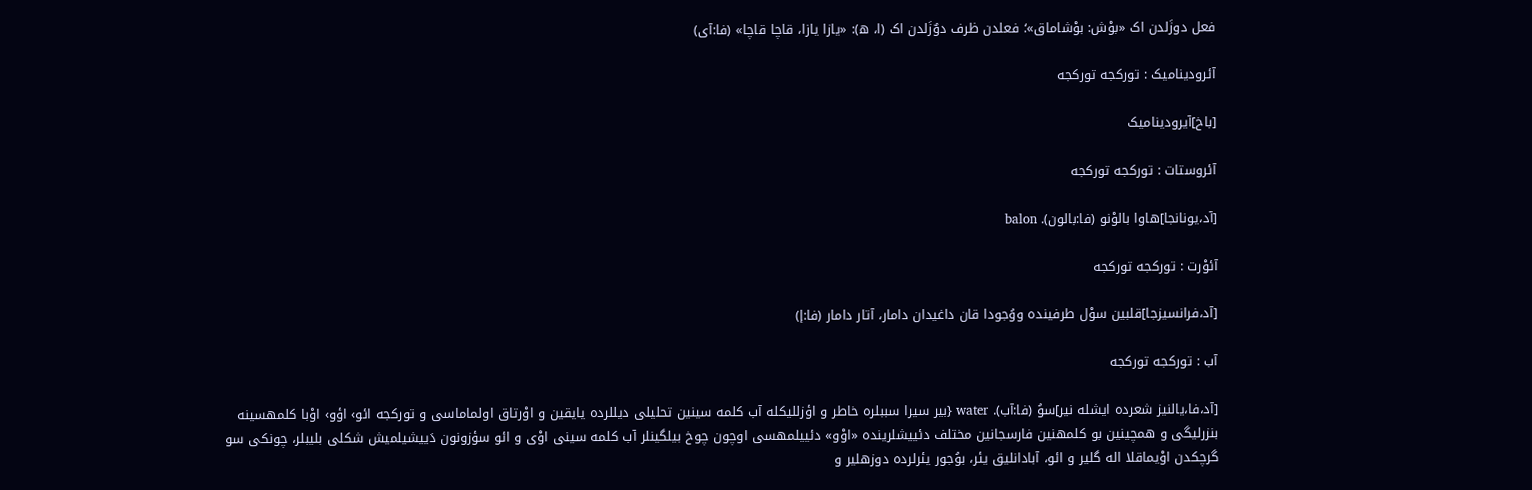فعل دوزَلدن اک «بوْش: بوْشاماق»؛ فعلدن ظرف دوٌزَلدن اک (ا، ه): «یازا یازا، قاچا قاچا» (فا:آی)

آئرودینامیک : تورکجه تورکجه

[باخ]آیرودینامیک

آئروستات : تورکجه تورکجه

[آد،یونانجا]هاوا بالوْنو (فا:بالون). balon

آئوْرت : تورکجه تورکجه

[آد،فرانسیزجا]قلبین سوْل طرفینده ووُجودا قان داغیدان دامار، آتار دامار (فا:إ)

آب : تورکجه تورکجه

[آد،فا،یالنیز شعرده ایشله نیر]سوُ (فا:آب). water {بیر سیرا سببلره خاطر و اؤزللیکله آب کلمه سینین تحلیلی دیللرده یایقین و اوْرتاق اولماماسی و تورکجه ائو› اؤو› اوْبا کلمهسینه بنزرلیگی و همچینین بو کلمهنین فارسجانین مختلف دئییشلرینده «اوْو» دئییلمهسی اوچون چوخ بیلگینلر آب کلمه سینی اوْی و ائو سؤزونون دَییشیلمیش شکلی بلیبلر، چونکی سو گرچکدن اوْیماقلا اله گلیر و ائو، آبادانلیق یئر، بوُجور یئرلرده دوزهلیر و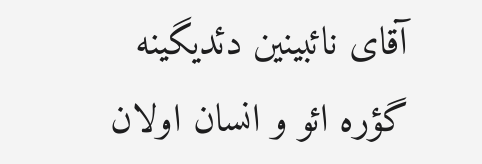آقای نائبینین دئدیگینه گؤره ائو و انسان اولان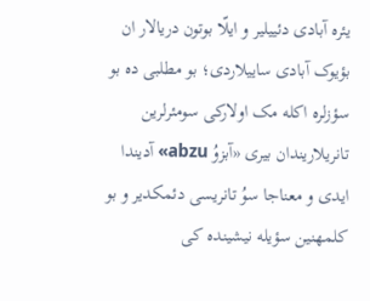یئره آبادی دئییلیر و ایلّا بوتون دریالار ان بؤیوک آبادی ساییلاردی؛ بو مطلبی ده بو سؤزلره اکله مک اولارکی سومئرلرین تانریلاریندان بیری «آبزوُ abzu» آدیندا ایدی و معناجا سوُ تانریسی دئمکدیر و بو کلمهنین سؤیله نیشینده کی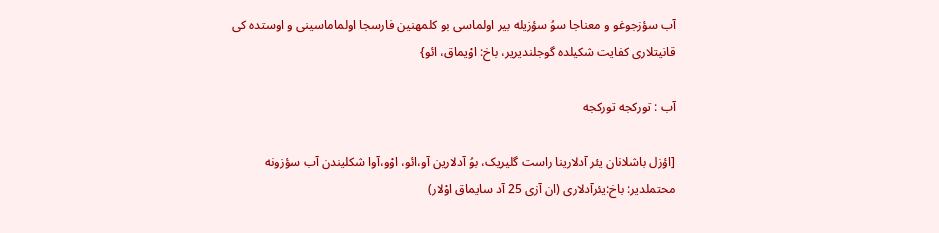آب سؤزجوغو و معناجا سوُ سؤزیله بیر اولماسی بو کلمهنین فارسجا اولماماسینی و اوستده کی قانیتلاری کفایت شکیلده گوجلندیریر، ‌باخ: اوْیماق، ائو}

آب : تورکجه تورکجه

[اؤزل باشلانان یئر آدلارینا راست گلیریک، بوُ آدلارین آو،ائو، اوْو،آوا شکلیندن آب سؤزونه محتملدیر: باخ:یئرآدلاری (ان آزی 25 آد سایماق اوْلار)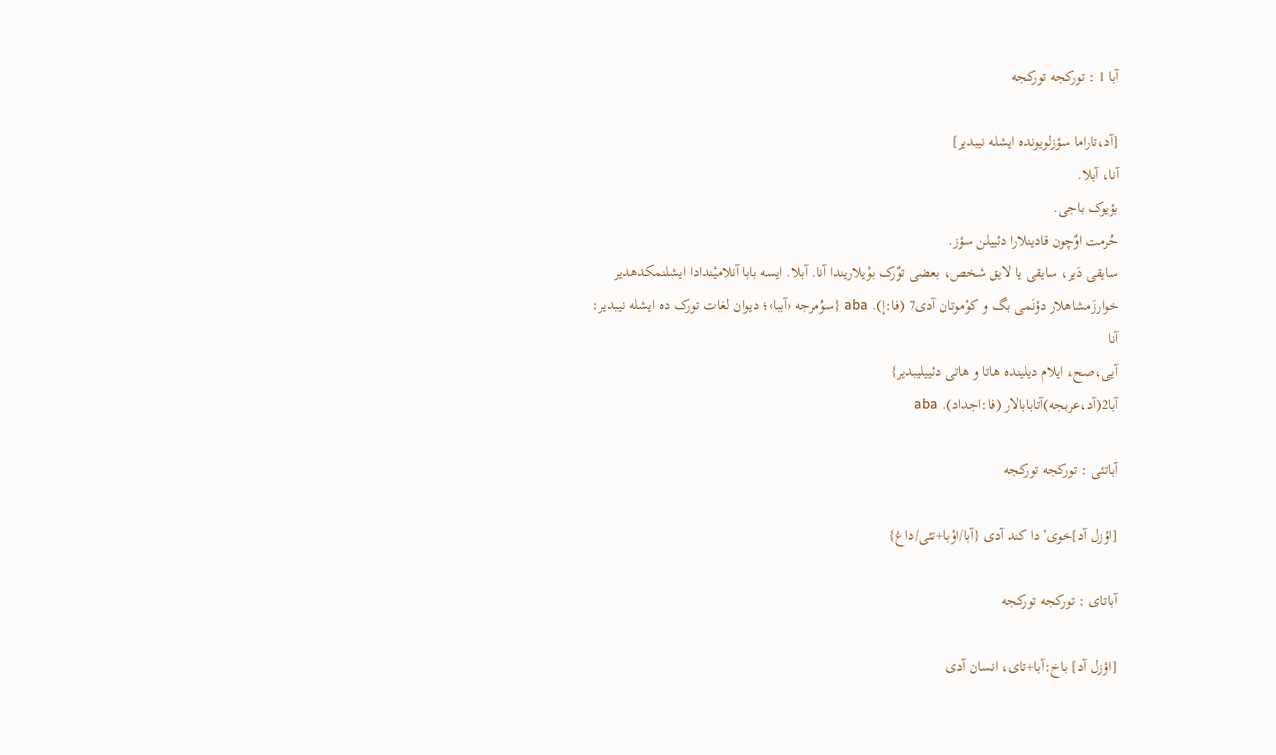آبا 1 : تورکجه تورکجه

[آد،تاراما سؤزلویونده ایشله نیبدیر]
آنا، آبلا.
بؤیوک باجی.
حُرمت اوٌچون قادینلارا دئییلن سؤز.
سایقی دَیر، سایقی یا لایق شخص، بعضی توٌرک بوْیلاریندا آنا. آبلا. ایسه بابا آنلامیْندادا ایشلنمکدهدیر
خوارزَمشاهلار دؤنَمی بگ و کوْموتان آدی7 (فا:إ). aba {سوُمرجه ‹آببا›؛ دیوان لغات تورک ده ایشله نیبدیر:
آنا
آیی،صح، ایلام دیلینده هاتا و هاتی دئییلیبدیر}
آبا2(آد،عربجه)آتابابالار (فا:اجداد). aba

آباتئی : تورکجه تورکجه

[اؤزل آد]خوی’دا کند آدی {آبا/اوْبا+تئی/داغ}

آباتای : تورکجه تورکجه

[اؤزل آد] باخ:آبا+تای، انسان آدی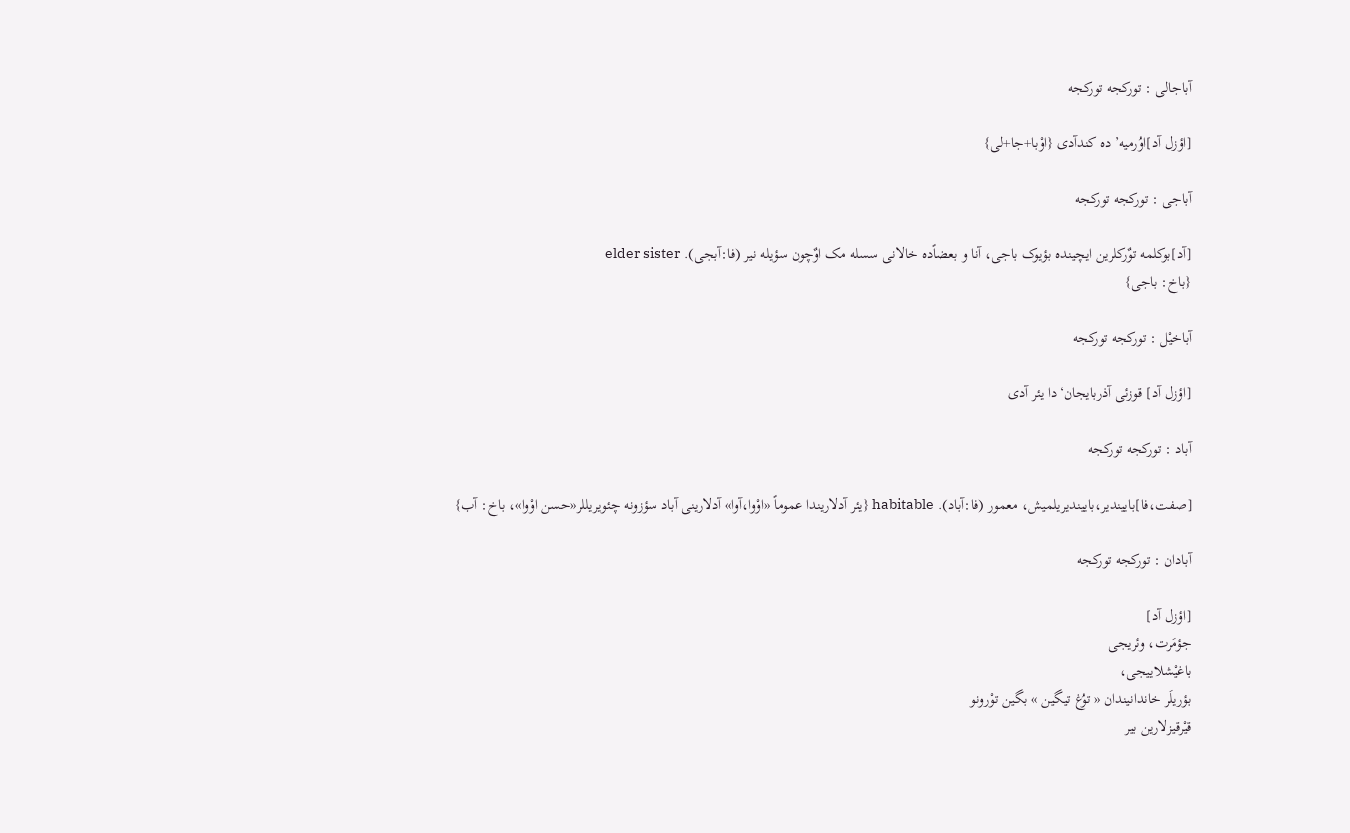آباجالی : تورکجه تورکجه

[اؤزل آد]اوُرمیه’ده کندآدی {اوْبا+جا+لی}

آباجی : تورکجه تورکجه

[آد]بوکلمه توٌرکلرین ایچینده بؤیوک باجی، آنا و بعضاًده خالانی سسله مک اوٌچون سؤیله نیر (فا:آبجی). elder sister
{باخ: باجی}

آباخیْل : تورکجه تورکجه

[اؤزل آد] قوزئی آذربایجان‘دا یئر آدی

آباد : تورکجه تورکجه

[صفت،فا]باییندیر،باییندیریلمیش، معمور (فا:آباد). habitable {یئر آدلاریندا عموماً «اوْوا،آوا» آدلارینی آباد سؤزونه چئویریللر«حسن اوْوا»، ‌باخ: آب}

آبادان : تورکجه تورکجه

[اؤزل آد]
جؤمَرت، وئریجی
باغیْشلاییجی،
بؤریلَر خاندانیندان « توُغ تیگین » بگین توْرونو
قیْرقیزلارین بیر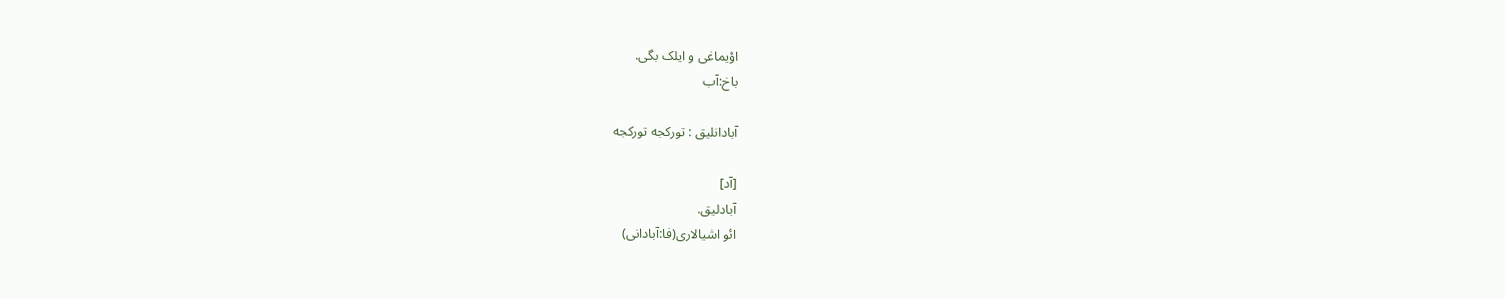اوْیماغی و ایلک بگی.
باخ:آب

آبادانلیق : تورکجه تورکجه

[آد]
آبادلیق.
ائو اشیالاری(فا:آبادانی)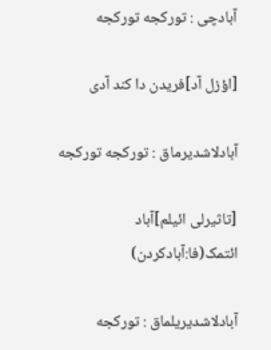آبادچی : تورکجه تورکجه

[اؤزل آد]فریدن دا کند آدی

آبادلاشدیرماق : تورکجه تورکجه

[تاثیرلی ائیلم]آباد ائتمک(فا:آبادکردن)

آبادلاشدیریلماق : تورکجه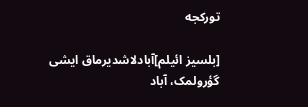تورکجه

[بلسیز ائیلم]آبادلاشدیرماق ایشی گؤرولمک، آباد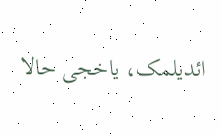ائدیلمک، یاخجی حالا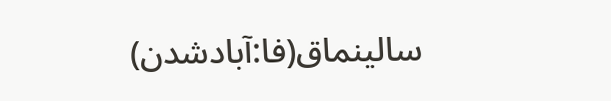سالینماق(فا:آبادشدن)